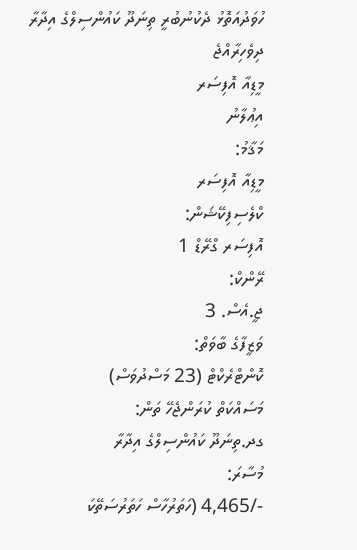ހުވަދުއަތޮޅު ދެކުނުބުރީ ތިނަދޫ ކައުންސިލްގެ އިދާރާ
ދިވެހިރާއްޖެ
މީޑިއާ އޮފިސަރ
އިޢުލާނު
މަޤާމު:
މީޑިއާ އޮފިސަރ
ކްލެސިފިކޭޝަން:
އޮފިސަރ ގްރޭޑް 1
ރޭންކް:
ޖީ.އެސް. 3
ވަޒީފާގެ ބާވަތް:
ކޮންޓްރެކްޓް (23 މަސްދުވަސް)
މަސައްކަތް ކުރަންޖެހޭ ތަން:
ގދ.ތިނަދޫ ކައުންސިލްގެ އިދާރާ
މުސާރަ:
-/4,465 (ހަތަރުހާސް ހަތަރުސަތޭކަ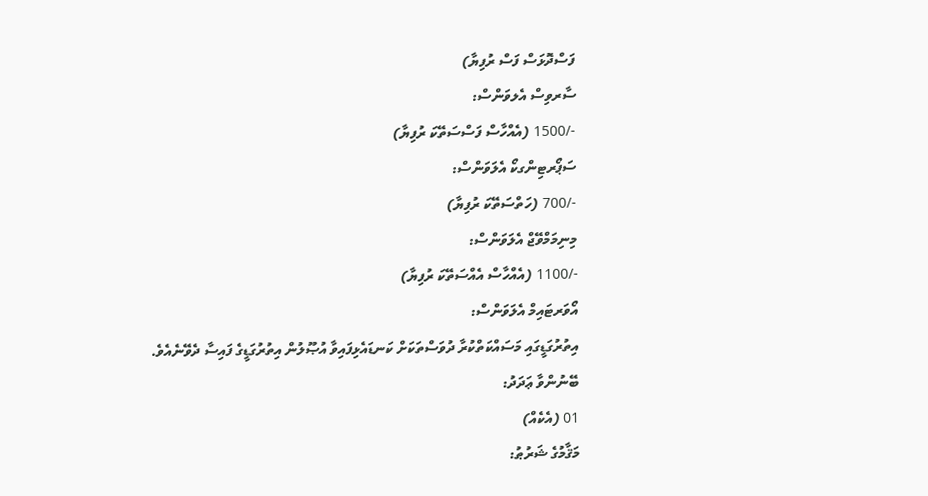ފަސްދޮޅަސް ފަސް ރުފިޔާ)
ސާރވިސް އެލވަންސް:
-/1500 (އެއްހާސް ފަސްސަތޭކަ ރުފިޔާ)
ސަޕޯރޓިންގކޯ އެލަވަންސް:
-/700 (ހަތްސަތޭކަ ރުފިޔާ)
މިނިމަމްވޭޖް އެލަވަންސް:
-/1100 (އެއްހާސް އެއްސަތޭކަ ރުފިޔާ)
އޯވަރޓައިމް އެލަވަންސް:
އިތުރުގަޑީގައި މަސައްކަތްކުރާ ދުވަސްތަކަށް ކަނޑައެޅިފައިވާ އުޞޫލުން އިތުރުގަޑީގެ ފައިސާ ދެވޭނެއެވެ.
ބޭނުންވާ ޢަދަދު:
01 (އެކެއް)
މަޤާމުގެ ޝަރުޠު: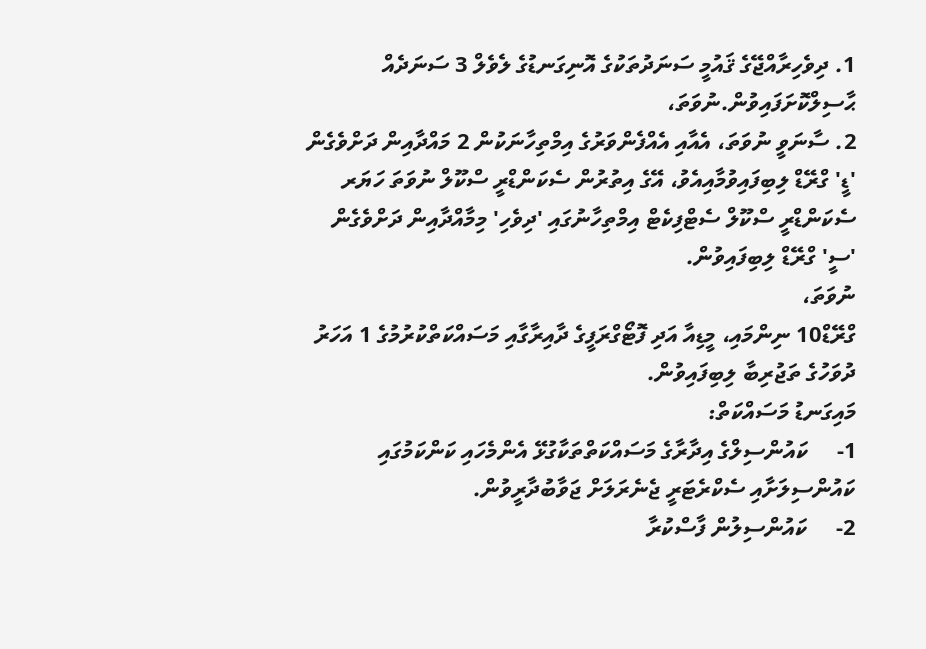1. ދިވެހިރާއްޖޭގެ ޤައުމީ ސަނަދުތަކުގެ އޮނިގަނޑުގެ ލެވެލް 3 ސަނަދެއް ޙާސިލްކޮށަފައިވުން.ނުވަތަ،
2. ސާނަވީ ނުވަތަ، އެއާއި އެއްފެންވަރުގެ އިމްތިހާނަކުން 2 މައްދާއިން ދަށްވެގެން 'ޑީ' ގްރޭޑް ލިބިފައިވުމާއިއެވު، އޭގެ އިތުރުން ސެކަންޑްރީ ސްކޫލް ނުވަތަ ހަޔަރ ސެކަންޑްރީ ސްކޫލް ސެޓްފިކެޓް އިމްތިހާނުގައި 'ދިވެހި' މިމާއްދާއިން ދަށްވެގެން 'ސީ' ގްރޭޑް ލިބިފައިވުން.
ނުވަތަ،
ގްރޭޑް10 ނިންމައި، މީޑިއާ އަދި ފޮޓޯގްރަފީގެ ދާއިރާގާއި މަސައްކަތްކުރުމުގެ 1 އަހަރު ދުވަހުގެ ތަޖުރިބާ ލިބިފައިވުން.
މައިގަނޑު މަސައްކަތް:
1-     ކައުންސިލްގެ އިދާރާގެ މަސައްކަތްތަކާގުޅޭ އެންމެހައި ކަންކަމުގައި ކައުންސިލަށާއި ސެކްރެޓަރީ ޖެނެރަލަށް ޖަވާބުދާރީވުން.
2-     ކައުންސިލުން ފާސްކުރާ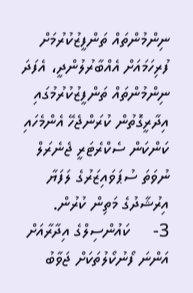ނިންމުންތައް ތަންފީޒުކުރުމަށް ފުރިހަމައަށް އެއްބާރުލުންދީ، އެފަދަ ނިންމުންތައް ތަންފީޒުކުރުމުގައި އިދާރީގޮތުން ކުރަންޖެހޭ އެންމެހައި ކަންކަން ސެކްރެޓަރީ ޖެނެރަލް ނުވަތަ ސުޕަވައިޒަރުގެ ލަފަޔާ އިރުޝާދުގެ މަތިން ކުރުން.
3-     ކައުންސިލްގެ އިދާރާއަށް އަންނަ ފޯނުކޯލުތަކަށް ޖަވާބު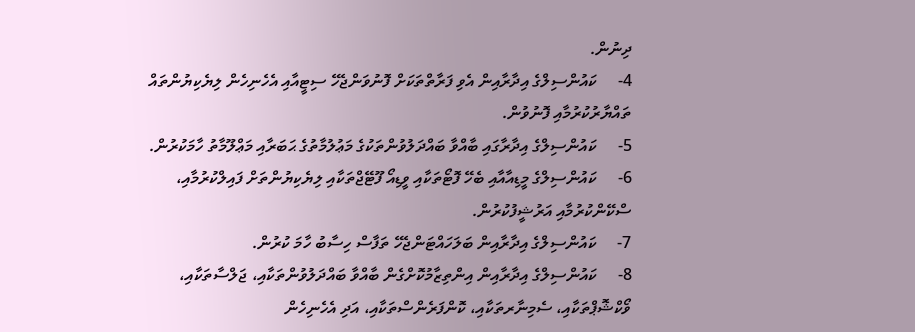ދިނުން.
4-     ކައުންސިލްގެ އިދާރާއިން އެވި ފަރާތްތަކަށް ފޮނުވަންޖެހޭ ސިޓީއާއި އެހެނިހެން ލިޔެކިޔުންތައް ތައްޔާރުކުރުމާއި ފޮނުވުން.
5-     ކައުންސިލްގެ އިދާރާގައި ބާއްވާ ބައްދަލުވުންތަކުގެ މަޢުލުމާތުގެ ޙަބަރާއި މަޢްލޫމާތު ހާމަކުރުން.
6-     ކައުންސިލްގެ މީޑިއާއާއި ބެހޭ ފޮޓޯތަކާއި ވީޑިއޯ ފޫޓޭޖްތަކާއި ލިޔެކިޔުންތަށް ފައިލްކުރުމާއި، ސްކޭންކުރުމާއި އަރުޝީފުކުރުން.
7-     ކައުންސިލްގެ އިދާރާއިން ބަލަހައްޓަންޖެހޭ ތަފާސް ހިސާބު ހާމަ ކުރުން.
8-     ކައުންސިލްގެ އިދާރާއިން އިންތިޒާމުކޮށްގެން ބާއްވާ ބައްދަލުވުންތަކާއި، ޖަލްސާތަކާއި، ވޯކްޝޮޕްތަކާއި، ސެމިނާރތަކާއި، ކޮންފަރެންސްތަކާއި، އަދި އެހެނިހެން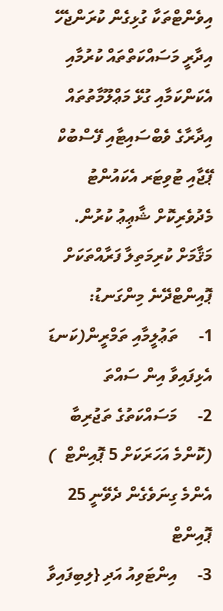އިވެންޓްތަކާ ގުޅިގެން ކުރަންޖެހޭ އިދާރީ މަސައްކަތްތައް ކުރުމާއި އެކަންކަމާއި ގުޅޭ މަޢްލޫމާތުތައް އިދާރާގެ ވެބްސައިޓާއި ފޭސްބުކް ޕޭޖާއި ޓުވިޓަރ އެކައުންޓު މެދުވެރިކޮށް ޝާޢިޢު ކުރުން.
މަޤާމަށް ކުރިމަތިލާ ފަރާއްތަކަށް ޕޮއިންޓްދޭނެ މިންގަނޑު:
1-     ތަޢުލީމާއި ތަމްރީން(ކަނޑަ އެޅިފައިވާ އިން ސައްތަ
2-     މަސައްކަތުގެ ތަޖުރިބާ (ކޮންމެ އަހަރަކަށް 5 ޕޮއިންޓް  ) އެންމެ ގިނަވެގެން ދެވޭނީ 25 ޕޮއިންޓް
3-     އިންޓަވިއު އަދި {ލިބިފައިވާ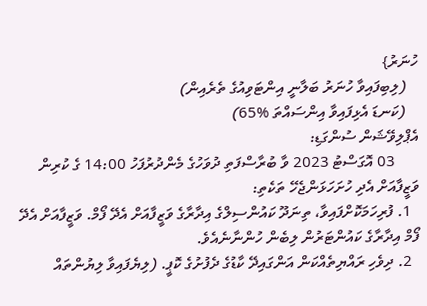ހުނަރު}
   (ލިބިފައިވާ ހުނަރު ބަލާނީ އިންޓަވިއުގެ ތެރެއިން)
   (ކަނޑަ އެޅިފައިވާ އިންސައްތަ %65)
އެޕްލިވޭޝަން ސުންގަޑި:
      03 އޮގަސްޓު 2023 ވާ ބުރާސްފަތި ދުވަހުގެ މެންދުރުފަހު 14:00 ގެ ކުރިން
ވަޒީފާއަށް އެދި ހުށަހަޅަންޖެހޭ ތަކެތި:
  1. ފުރިހަމަކޮށްފައިވާ، ތިނަދޫ ކައުންސިލްގެ އިދާރާގެ ވަޒީފާއަށް އެދޭ ފޯމް. ވަޒީފާއަށް އެދޭ ފޯމް އިދާރާގެ ކައުންޓަރުން ލިބެން ހުންނާނެއެވެ.
  2. ދިވެހި ރައްޔިތެއްކަން އަންގައިދޭ ކާޑުގެ ދެފުށުގެ ކޮޕީ. (ލިޔެފައިވާ ލިޔުންތައް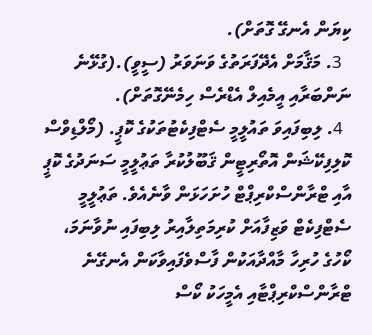ކިޔަން އެނގޭ ގޮތަށް).
  3. މަޤާމަށް އެދޭފަރަތުގެ ވަނަވަރު (ސީވީ).(ގުޅޭނެ ނަންބަރާއި އީމެއިލް އެޑްރެސް ހިމެނޭގޮތަށް).
  4. ލިބިފައިވަ ތައުލީމީ ސެޓްފިކެޓުތަކުގެ ކޮޕީ. (މޯލްޑިވްސް ކޮލިފިކޭޝަން އޮތޯރިޓީން ޤަބޫލުކުރާ ތަޢުލީމީ ސަނަދުގެ ކޮޕީ އާއި ޓްރާންސްކްރިޕްޓް ހުށަހަޅަން ވާނެއެވެ. ތަޢުލީމީ ސެޓްފިކެޓް ވަޒިފާއަށް ކުރިމަތިލާއިރު ލިބިފައި ނުވާނަމަ، ކޯހުގެ ހުރިހާ މާއްދާއަކުން ފާސްވެފައިވާކަން އެނގޭނެ ޓްރާންސްކްރިޕްޓާއި އެމީހަކު ކޯސް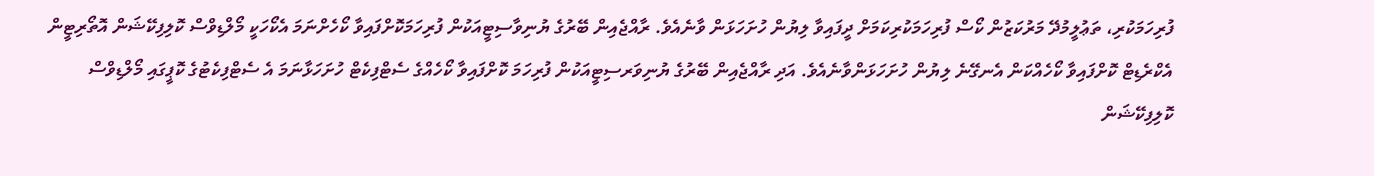ފުރިހަމަކުރި، ތަޢުލީމުދޭ މަރުކަޒުން ކޯސް ފުރިހަމަކުރިކަމަށް ދީފައިވާ ލިޔުން ހުށަހަޅަން ވާނެއެވެ. ރާއްޖެއިން ބޭރުގެ ޔުނިވާސިޓީއަކުން ފުރިހަމަކޮށްފައިވާ ކޯހެށްނަމަ އެކޯހަކީ މޯލްޑިވްސް ކޮލިފިކޭޝަން އޮތޯރިޓީން އެކްރެޑިޓް ކޮށްފައިވާ ކޯހެއްކަން އެނގޭނެ ލިޔުން ހުށަހަޅަންވާނެއެވެ. އަދި ރާއްޖެއިން ބޭރުގެ ޔުނިވަރސިޓީއަކުން ފުރިހަމަ ކޮށްފައިވާ ކޯހެއްގެ ސެޓްފިކެޓް ހުށަހަޅާނަމަ އެ ސެޓްފިކެޓުގެ ކޮޕީގައި މޯލްޑިވްސް ކޮލިފިކޭޝަން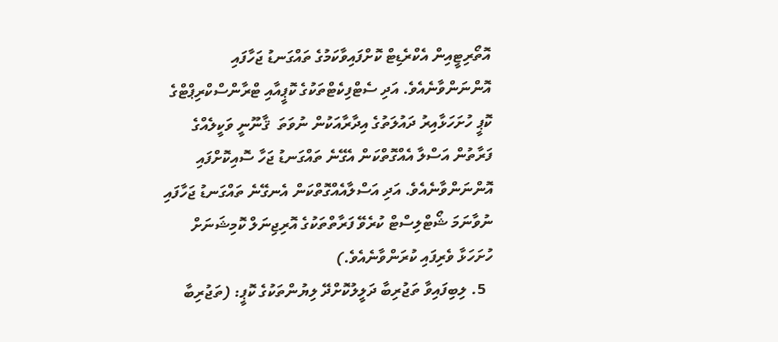އޮތޯރިޓީއިން އެކްރެޑިޓް ކޮށްފައިވާކަމުގެ ތައްގަނޑު ޖަހާފައި އޮންނަންވާނެއެވެ. އަދި ސެޓްފިކެޓްތަކުގެ ކޮޕީއާއި ޓްރާންސްކްރިޕްޓްގެ ކޮޕީ ހުށަހަޅާއިރު ދައުލަތުގެ އިދާރާއަކުން ނުވަތަ  ޤާނޫނީ ވަކީލެއްގެ ފަރާތުން އަސްލާ އެއްގޮތްކަން އެގޭނެ ތައްގަނޑު ޖަހާ ސޮއިކޮށްފައި އޮންނަންވާނެއެވެ. އަދި އަސްލާއެއްގޮތްކަން އެނގޭނެ ތައްގަނޑު ޖަހާފައި ނުވާނަމަ ޝޯޓްލިސްޓް ކުރެވޭ ފަރާތްތަކުގެ އޮރިޖިނަލް ކޮމިޝަނަށް ހުށަހަޅާ ވެރިފައި ކުރަންވާނެއެވެ.)
  5. ލިބިފައިވާ ތަޖުރިބާ ދަލީލުކޮށްދޭ ލިޔުންތަކުގެ ކޮޕީ: (ތަޖުރިބާ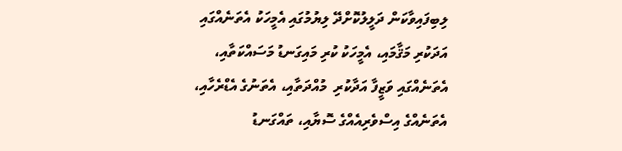ލިބިފައިވާކަން ދަލީލުކޮށްދޭ ލިޔުމުގައި އެމީހަކު އެތަނެއްގައި އަދަކުރި މަޤާމައި، އެމީހަކު ކުރި މައިގަނޑު މަސައްކަތާއި، އެތަނެއްގައި ވަޒީފާ އަދާކުރި  މުއްދަތާއި، އެތަނުގެ އެޑްރެހާއި، އެތަނެއްގެ އިސްވެރިއެއްގެ ސޮޔާއި، ތައްގަނޑު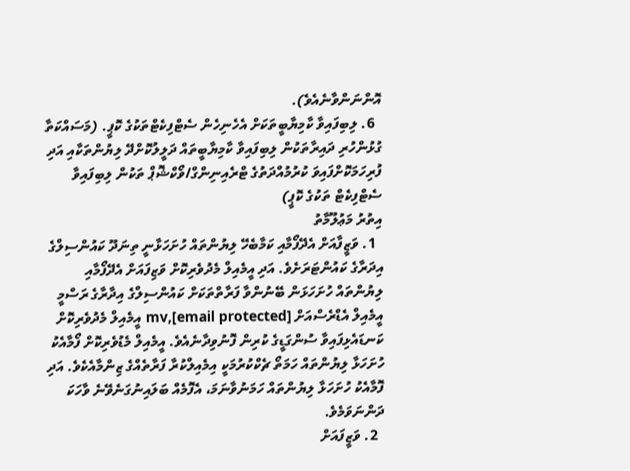އޮންނަންވާނެއެވެ).
  6. ލިބިފައިވާ ކާމިޔާބީތަކަށް އެހެނިހެން ސެޓްފިކެޓްތަކުގެ ކޮޕީ. (މަސައްކަތާ ގުޅުންހުރި ދައިރާތަކުން ލިބިފައިވާ ކާމިޔާބީތައް ދަލީލުކޮށްދޭ ލިޔުންތަކާއި އަދި ފުރިހަމަކޮށްފައިވަ ކުރުމުއްދަތުގެ ޓްރެއިނިންގް/ވޯކްޝޮޕް ތަކުން ލިބިފައިވާ ސެޓްފިކެޓް ތަކުގެ ކޮޕީ)
އިތުރު މަޢުލޫމާތު
  1. ވަޒީފާއަށް އެދޭފޯމާއި ކަމާބެހޭ ލިޔުންތައް ހުށަހަޅާނީ ތިނަދޫ ކައުންސިލްގެ އިދަރާގެ ކައުންޓަރަށެވެ. އަދި އީމެއިލް މެދުވެރިކޮށް ވަޒިފައަށް އެދޭފޯމާއި ލިޔުންތައް ހުށަހަޅަން ބޭނުންވާ ފަރާތްތަކަށް ކައުންސިލްގެ އިދާރާގެ ރަސްމީ އީމެއިލް އެޑްރެސްއަށް [email protected],mv އީމެއިލް މެދުވެރިކޮށް ކަނޑައެޅިފައިވާ ސުންގަޑީގެ ކުރިން ފޮނުވިދާނެއެވެ. އީމެއިލް މެޑުވެރިކޮށް ފޯމާއެކު ހުށަހަޅާ ލިޔުންތައް ހަމަތޯ ޗެކްކުރުމަކީ އިމެއިލްކުރާ ފަރާތެއްގެ ޒިންމާއެކެވެ. އަދި ފޮމާއެކު ހުށަހަޅާ ލިޔުންތައް ހަމަނުވާނަމަ، އެފޮމެއް ބަލައިނުގަނެވޭނެ ވާހަކަ ދަންނަވަމެވެ.
  2. ވަޒީފައަށް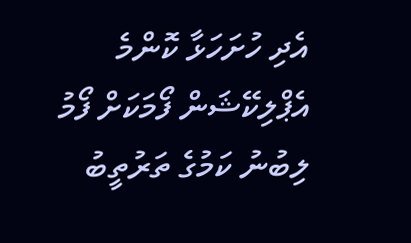އެދި ހުށަހަޅާ ކޮންމެ އެޕްލިކޭޝަން ފޯމަކަށް ފޯމު ލިބުނު ކަމުގެ ތަރުތީބު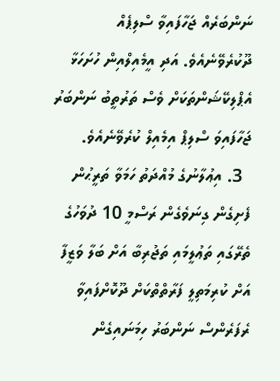ނަންބަރެއް ޖަހާފައިވާ ސްލިޕެއް ދޫކުރެވޭނެއެވެ. އަދި އީމެއިލްއިން ހުށަހަޅާ އެޕްލިކޭޝަންތަކަށް ވެސް ތަރުތީބު ނަންބަރު ޖަހާފައިވަ ސްލިޕް އިމެއިލް ކުރެވޭނެއެވެ.
  3. އިޢުލާނުގެ މުއްދަތު ހަމަވާ ތަރީޙުން ފެށިގެން ގިނަވެގެން ރަސްމީ 10 ދުވަހުގެ ތެރޭގައި ތަޢުލީމައި ތަޖުރިބާ އަށް ބަލާ ވަޒީފާ އަށް ކުރިމަތިލީ ފަރާތްތްކަށް ދޫކޮށްފައިވާ ރެފަރެންސް ނަންބަރު ހިމަނައިގެން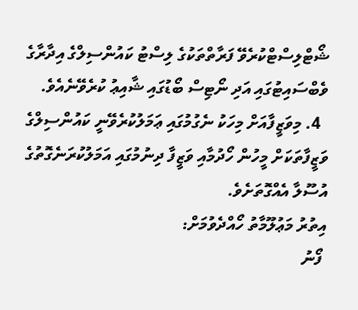ޝޯޓްލިސްޓްކުރެވޭ ފަރާތްތަކުގެ ލިސްޓު ކައުންސިލްގެ އިދާރާގެ ވެބްސައިޓުގައި އަދި ނޯޓިސް ބޯޑުގައި ޝާއިޢު ކުރެވޭނެއެވެ.
  4. މިވަޒީފާއަށް މިހަކު ނެގުމުގައި ޢަމަލުކުރެވޭނީ ކައުންސިލްގެ ވަޒީފާތަކަށް މީހުން ހޯދުމާއި ވަޒީފާ ދިނުމުގައި އަމަލުކުރަނެގޮތުގެ އުސޫލާ އެއްގޮތަށެވެ.
އިތުރު މަޢުލޫމާތު ހޯއްދެވުމަށް:
 ފޯނު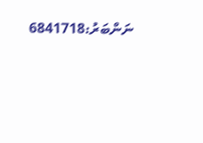ނަންބަރު:6841718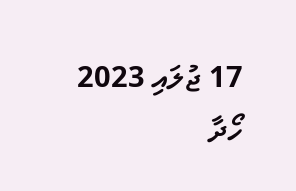17 ޖުލައި 2023
ހޯދާ